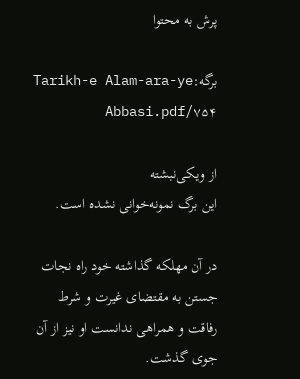پرش به محتوا

برگه:Tarikh-e Alam-ara-ye Abbasi.pdf/۷۵۴

از ویکی‌نبشته
این برگ نمونه‌خوانی نشده است.

در آن مهلکه گذاشته خود راه نجات جستن به مقتضای غیرت و شرط رفاقت و همراهی ندانست او نیز از آن جوی گذشت.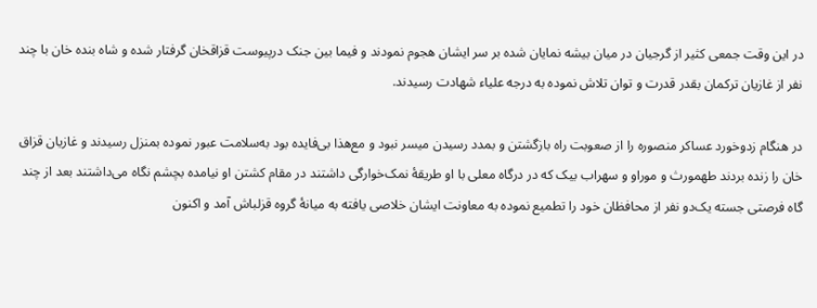در این وقت جمعی کثیر از گرجیان در میان بیشه نمایان شده بر سر ایشان هجوم نمودند و فیما بین جنک درپیوست قزاقخان گرفتار شده و شاه بنده خان با چند نفر از غازیان ترکمان بقدر قدرت و توان تلاش نموده به درجه علیاء شهادت رسیدند.

در هنگام زدوخورد عساکر منصوره را از صعوبت راه بازگشتن و بمدد رسیدن میسر نبود و مع‌هذا بی‌فایده بود به‌سلامت عبور نموده بمنزل رسیدند و غازیان قزاق خان را زنده بردند طهمورث و موراو و سهراب بیک که در درگاه معلی با او طریقۀ نمک‌خوارگی داشتند در مقام کشتن او نیامده بچشم نگاه می‌داشتند بعد از چند گاه فرصتی جسته یک‌دو نفر از محافظان خود را تطمیع نموده به معاونت ایشان خلاصی یافته به میانۀ گروه قزلباش آمد و اکنون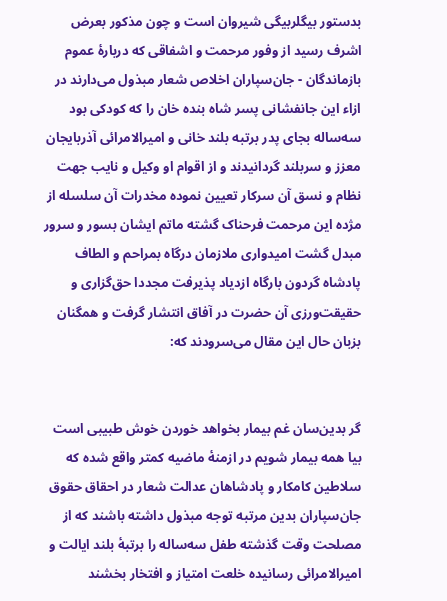بدستور بیگلربیگی شیروان است و چون مذکور بعرض اشرف رسید از وفور مرحمت و اشفاقی که دربارۀ عموم بازماندگان - جان‌سپاران اخلاص شعار مبذول می‌دارند در ازاء این جانفشانی پسر شاه بنده خان را که کودکی بود سه‌ساله بجای پدر برتبه بلند خانی و امیرالامرائی آذربایجان معزز و سربلند گردانیدند و از اقوام او وکیل و نایب جهت نظام و نسق آن سرکار تعیین نموده مخدرات آن سلسله از مژده این مرحمت فرحناک گشته ماتم ایشان بسور و سرور مبدل گشت امیدواری ملازمان درگاه بمراحم و الطاف پادشاه گردون بارگاه ازدیاد پذیرفت مجددا حق‌گزاری و حقیقت‌ورزی آن حضرت در آفاق انتشار گرفت و همگنان بزبان حال این مقال می‌سرودند که:


گر بدین‌سان غم بیمار بخواهد خوردن خوش طبیبی است بیا همه بیمار شویم در ازمنۀ ماضیه کمتر واقع شده که سلاطین کامکار و پادشاهان عدالت شعار در احقاق حقوق جان‌سپاران بدین مرتبه توجه مبذول داشته باشند که از مصلحت وقت گذشته طفل سه‌ساله را برتبۀ بلند ایالت و امیرالامرائی رسانیده خلعت امتیاز و افتخار بخشند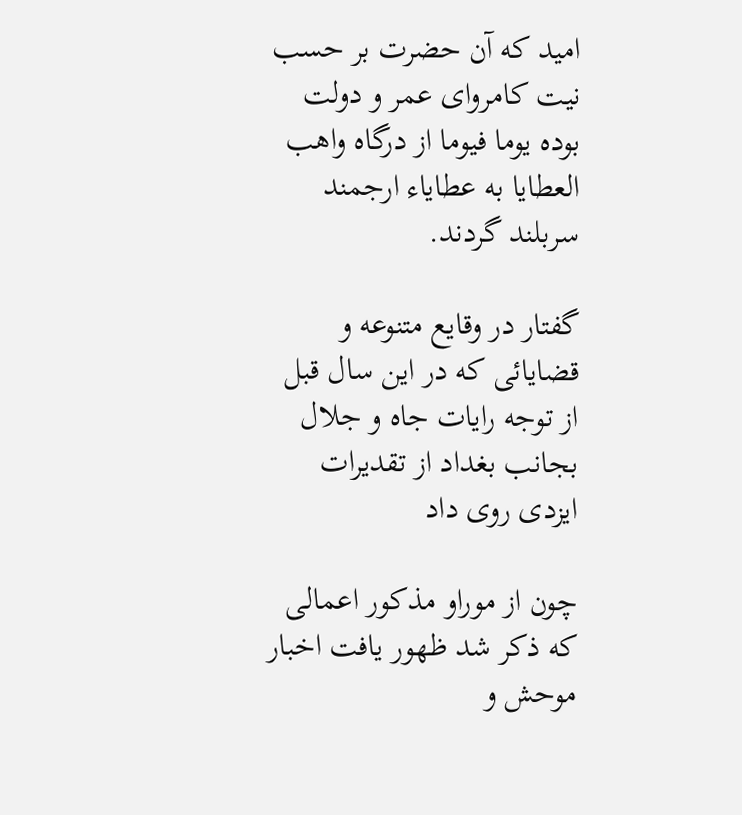امید که آن حضرت بر حسب نیت کامروای عمر و دولت بوده یوما فیوما از درگاه واهب العطایا به عطایاء ارجمند سربلند گردند.

گفتار در وقایع متنوعه و قضایائی که در این سال قبل از توجه رایات جاه و جلال بجانب بغداد از تقدیرات ایزدی روی داد

چون از موراو مذکور اعمالی که ذکر شد ظهور یافت اخبار موحش و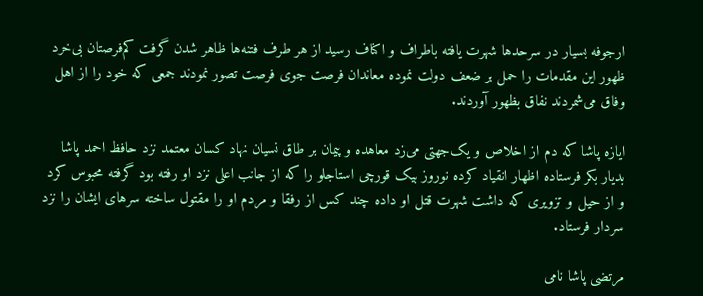ارجوفه بسیار در سرحدها شهرت یافته باطراف و اکناف رسید از هر طرف فتنه‌ها ظاهر شدن گرفت کم‌فرصتان بی‌خرد ظهور این مقدمات را حمل بر ضعف دولت نموده معاندان فرصت جوی فرصت تصور نمودند جمعی که خود را از اهل وفاق می‌شمردند نفاق بظهور آوردند.

ایازه پاشا که دم از اخلاص و یک‌جهتی می‌زد معاهده و پیمان بر طاق نسیان نهاد کسان معتمد نزد حافظ احمد پاشا بدیار بکر فرستاده اظهار انقیاد کرده نوروز بیک قورچی استاجلو را که از جانب اعلی نزد او رفته بود گرفته محبوس کرد و از حیل و تزویری که داشت شهرت قتل او داده چند کس از رفقا و مردم او را مقتول ساخته سرهای ایشان را نزد سردار فرستاد.

مرتضی پاشا نامی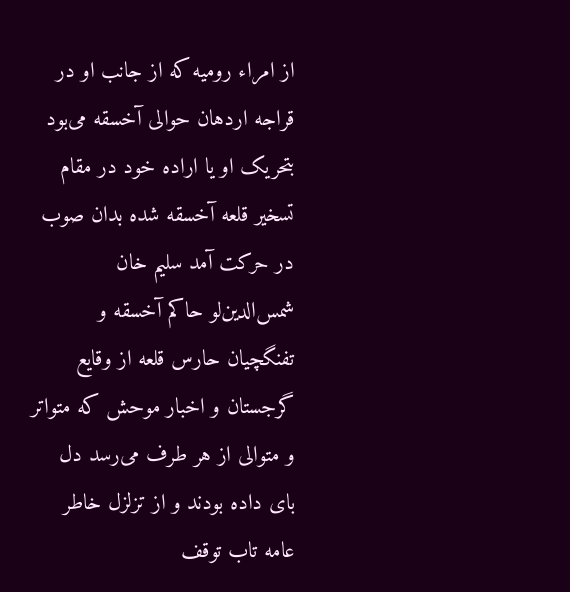از امراء رومیه که از جانب او در قراجه اردهان حوالی آخسقه می‌بود بتحریک او یا اراده خود در مقام تسخیر قلعه آخسقه شده بدان صوب در حرکت آمد سلیم خان شمس‌الدین‌لو حاکم آخسقه و تفنگچیان حارس قلعه از وقایع گرجستان و اخبار موحش که متواتر و متوالی از هر طرف می‌رسد دل بای داده بودند و از تزلزل خاطر عامه تاب توقف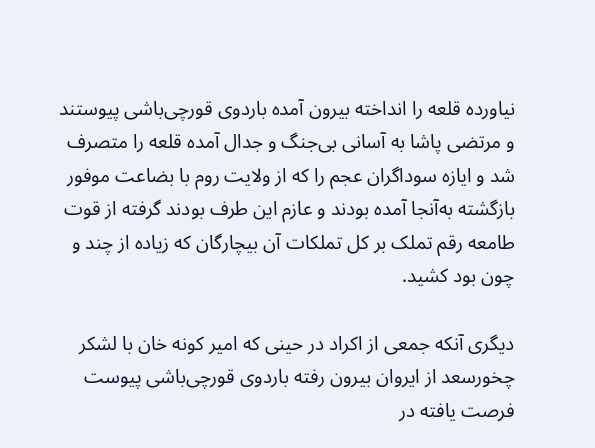نیاورده قلعه را انداخته بیرون آمده باردوی قورچی‌باشی پیوستند و مرتضی پاشا به آسانی بی‌جنگ و جدال آمده قلعه را متصرف شد و ایازه سوداگران عجم را که از ولایت روم با بضاعت موفور بازگشته به‌آنجا آمده بودند و عازم این طرف بودند گرفته از قوت طامعه رقم تملک بر کل تملکات آن بیچارگان که زیاده از چند و چون بود کشید.

دیگری آنکه جمعی از اکراد در حینی که امیر کونه خان با لشکر چخورسعد از ایروان بیرون رفته باردوی قورچی‌باشی پیوست فرصت یافته در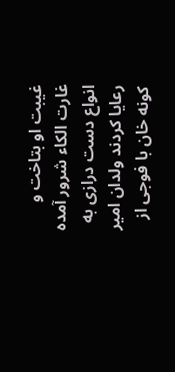غیبت او بتاخت و غارت الکاء شرور آمده انواع دست درازی به رعایا کردند ولدان امیر کونه خان با فوجی از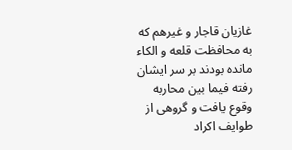غازیان قاجار و غیرهم که به محافظت قلعه و الکاء مانده بودند بر سر ایشان رفته فیما بین محاربه وقوع یافت و گروهی از طوایف اکراد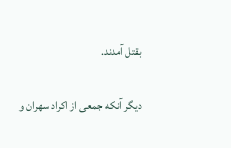بقتل آمدند.

دیگر آنکه جمعی از اکراد سهران و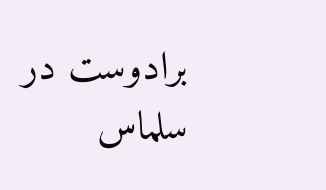برادوست در سلماس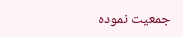جمعیت نموده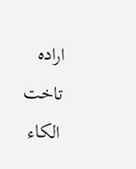اراده تاخت الکاء